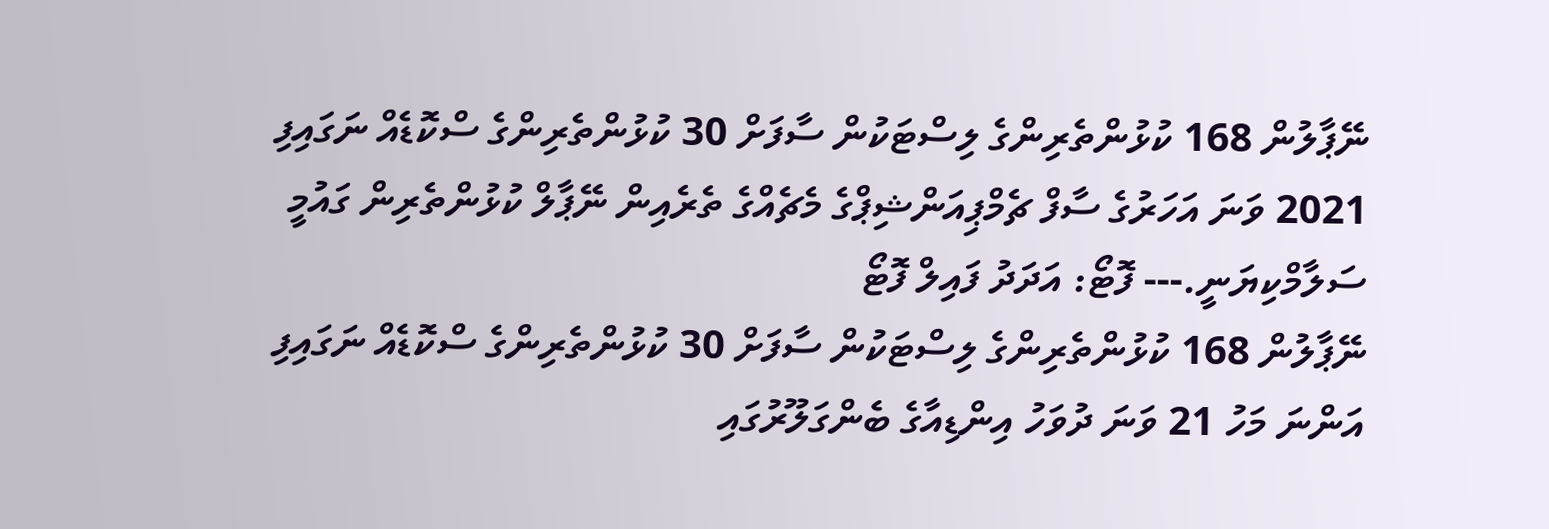ނޭޕާލުން 168 ކުޅުންތެރިންގެ ލިސްޓަކުން ސާފަށް 30 ކުޅުންތެރިންގެ ސްކޮޑެއް ނަގައިފި
2021 ވަނަ އަހަރުގެ ސާފް ޗެމްޕިއަންޝިޕްގެ މެޗެއްގެ ތެރެއިން ނޭޕާލް ކުޅުންތެރިން ގައުމީ ސަލާމްކިޔަނީ.--- ފޮޓޯ: އަދަދު ފައިލް ފޮޓޯ
ނޭޕާލުން 168 ކުޅުންތެރިންގެ ލިސްޓަކުން ސާފަށް 30 ކުޅުންތެރިންގެ ސްކޮޑެއް ނަގައިފި
އަންނަ މަހު 21 ވަނަ ދުވަހު އިންޑިއާގެ ބެންގަލޫރުގައި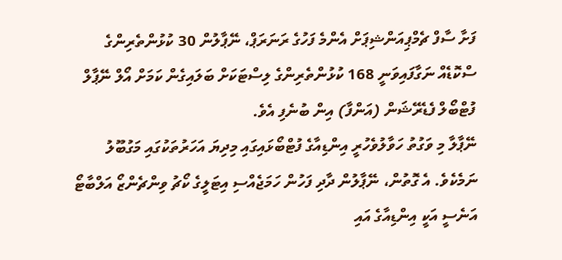ފަށާ ސާފް ޗެމްޕިއަންޝިޕަށް އެންމެ ފަހުގެ ރަނަރަޕް، ނޭޕާލުން 30 ކުޅުންތެރިންގެ ސްކޮޑެއް ނަގާފައިވަނީ 168 ކުޅުންތެރިންގެ ލިސްޓަކަށް ބަލައިގެން ކަމަށް އޯލް ނޭޕާލް ފުޓްބޯލް ފެޑެރޭޝަން (އަންފާ) އިން ބުނެފި އެވެ.
ނޭޕާލާ މި ވަގުތު ހަވާލުވެހުރީ އިންޑިއާގެ ފުޓްބޯޅައިގައި މިދިޔަ އަހަރުތަކުގައި މަގުބޫލު ނަމެކެވެ. އެ ގޮތުން، ނޭޕާލުން ދާދި ފަހުން ހަމަޖެއްސި އިޓަލީގެ ކޯޗު ވިންޗެންޒޯ އަލްބާޓޯ އަނެސީ އަކީ އިންޑިއާގެ އައި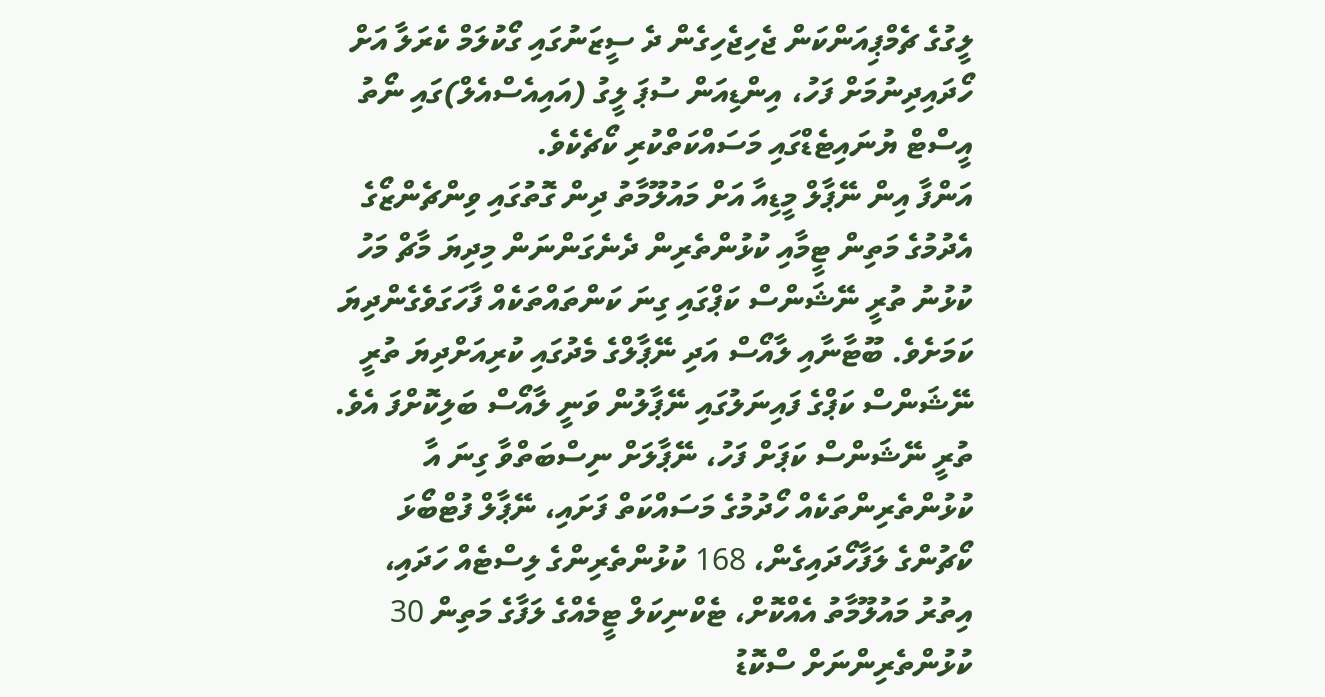ލީގުގެ ޗެމްޕިއަންކަން ޖެހިޖެހިގެން ދެ ސީޒަނުގައި ގޯކުލަމް ކެރަލާ އަށް ހޯދައިދިނުމަށް ފަހު، އިންޑިއަން ސުޕަ ލީގު (އައިއެސްއެލް)ގައި ނޯތު އީސްޓް ޔުނައިޓެޑްގައި މަސައްކަތްކުރި ކޯޗެކެވެ.
އަންފާ އިން ނޭޕާލް މީޑިއާ އަށް މައުލޫމާތު ދިން ގޮތުގައި ވިންޗެންޒޯގެ އެދުމުގެ މަތިން ޓީމާއި ކުޅުންތެރިން ދެނެގަންނަން މިދިޔަ މާޗް މަހު ކުޅުނު ތުރީ ނޭޝަންސް ކަޕްގައި ގިނަ ކަންތައްތަކެއް ފާހަގަވެގެންދިޔަ ކަމަށެވެ. ބޫޓާނާއި ލާއޯސް އަދި ނޭޕާލްގެ މެދުގައި ކުރިއަށްދިޔަ ތުރީ ނޭޝަންސް ކަޕްގެ ފައިނަލުގައި ނޭޕާލުން ވަނީ ލާއޯސް ބަލިކޮށްފަ އެވެ.
ތުރީ ނޭޝަންސް ކަޕަށް ފަހު، ނޭޕާލަށް ނިސްބަތްވާ ގިނަ އާ ކުޅުންތެރިންތަކެއް ހޯދުމުގެ މަސައްކަތް ފަށައި، ނޭޕާލް ފުޓްބޯޅަ ކޯޗުންގެ ލަފާހޯދައިގެން، 168 ކުޅުންތެރިންގެ ލިސްޓެއް ހަދައި، އިތުރު މައުލޫމާތު އެއްކޮށް، ޓެކްނިކަލް ޓީމެއްގެ ލަފާގެ މަތިން 30 ކުޅުންތެރިންނަށް ސްކޮޑު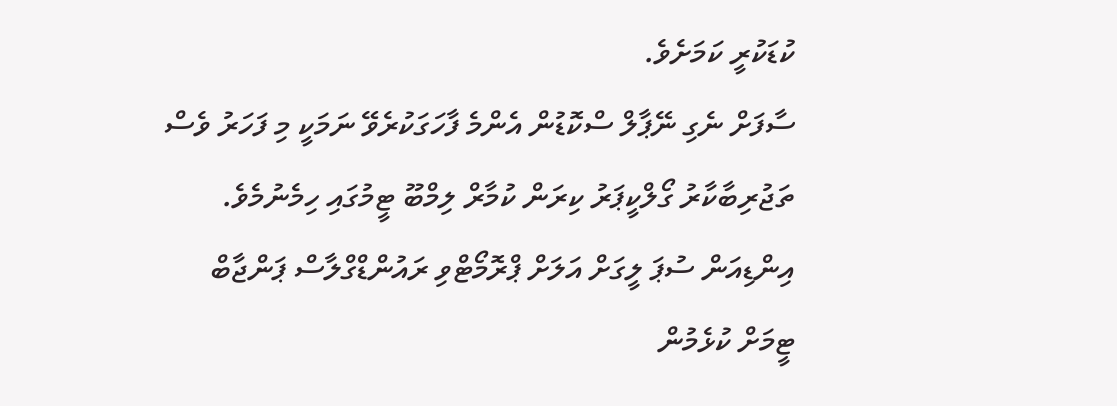ކުޑަކުރީ ކަމަށެވެ.
ސާފަށް ނެގި ނޭޕާލް ސްކޮޑުން އެންމެ ފާހަގަކުރެވޭ ނަމަކީ މި ފަހަރު ވެސް ތަޖުރިބާކާރު ގޯލްކީޕަރު ކިރަން ކުމާރް ލިމްބޫ ޓީމުގައި ހިމެނުމެވެ. އިންޑިއަން ސުޕަ ލީގަށް އަލަށް ޕްރޮމޯޓްވި ރައުންޑްގްލާސް ޕަންޖާބް ޓީމަށް ކުޅެމުން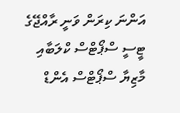އަންނަ ކިރަން ވަނީ ރާއްޖޭގެ ޓީސީ ސްޕޯޓްސް ކްލަބާއި މާޒިޔާ ސްޕޯޓްސް އެންޑް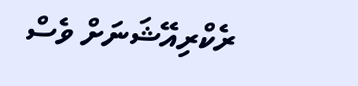ރެކްރިއޭޝަނަށް ވެސް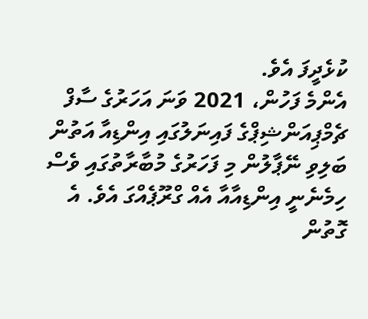ކުޅެދީފަ އެވެ.
އެންމެ ފަހުން، 2021 ވަނަ އަހަރުގެ ސާފް ޗެމްޕިއަންޝިޕްގެ ފައިނަލުގައި އިންޑިއާ އަތުން ބަލިވި ނޭޕާލުން މި ފަހަރުގެ މުބާރާތުގައި ވެސް ހިމެނެނީ އިންޑިއާއާ އެއް ގްރޫޕެއްގަ އެވެ. އެ ގޮތުން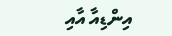އިންޑިއާ އާއި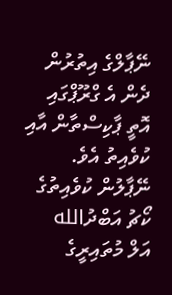ނޭޕާލްގެ އިތުރުން ދެން އެ ގްރޫޕްގައި އޮތީ ޕާކިސްތާން އާއި ކުވެއިތު އެވެ. ނޭޕާލުން ކުވެއިތުގެ ކޯޗު އަބްދުالله އަލް މުތައިރީގެ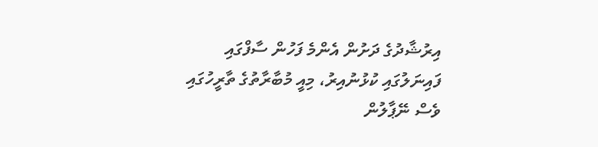އިރުޝާދުގެ ދަށުން އެންމެ ފަހުން ސާފްގައި ފައިނަލުގައި ކުޅުނުއިރު، މިއީ މުބާރާތުގެ ތާރީހުގައި ވެސް ނޭޕާލުން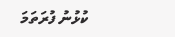ކުޅުނު ފުރަތަމަ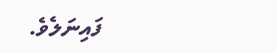ފައިނަލެވެ.